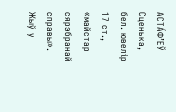АСТА́Ф’ЕЎ Сценька, бел. ювелір 17 ст., «майстар сярэбранай справы». Жыў у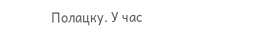Полацку. У час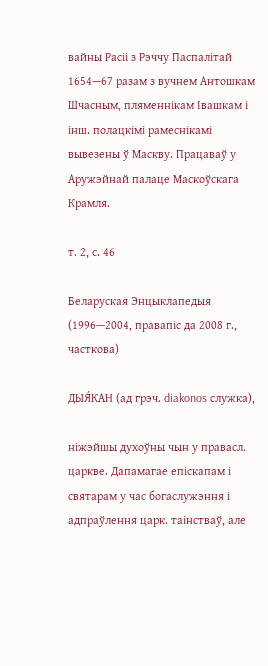вайны Расіі з Рэччу Паспалітай 1654—67 разам з вучнем Антошкам Шчасным, пляменнікам Івашкам і інш. полацкімі рамеснікамі вывезены ў Маскву. Працаваў у Аружэйнай палаце Маскоўскага Крамля.

т. 2, с. 46

Беларуская Энцыклапедыя (1996—2004, правапіс да 2008 г., часткова)

ДЫЯ́КАН (ад грэч. diakonos служка),

ніжэйшы духоўны чын у правасл. царкве. Дапамагае епіскапам і святарам у час богаслужэння і адпраўлення царк. таінстваў, але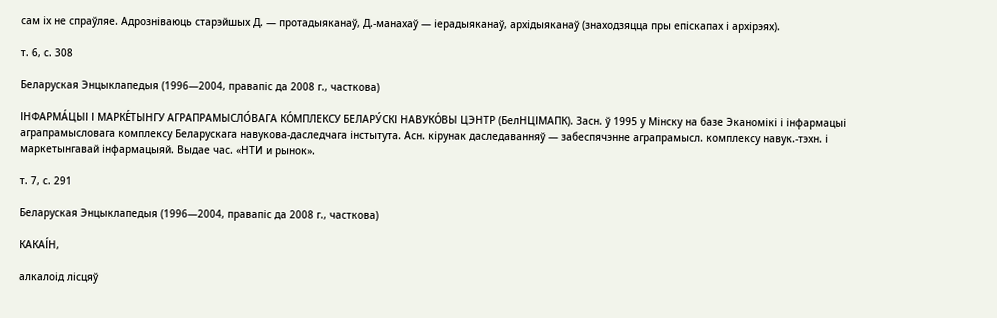сам іх не спраўляе. Адрозніваюць старэйшых Д. — протадыяканаў, Д.-манахаў — іерадыяканаў, архідыяканаў (знаходзяцца пры епіскапах і архірэях).

т. 6, с. 308

Беларуская Энцыклапедыя (1996—2004, правапіс да 2008 г., часткова)

ІНФАРМА́ЦЫІ І МАРКЕ́ТЫНГУ АГРАПРАМЫСЛО́ВАГА КО́МПЛЕКСУ БЕЛАРУ́СКІ НАВУКО́ВЫ ЦЭНТР (БелНЦІМАПК). Засн. ў 1995 у Мінску на базе Эканомікі і інфармацыі аграпрамысловага комплексу Беларускага навукова-даследчага інстытута. Асн. кірунак даследаванняў — забеспячэнне аграпрамысл. комплексу навук.-тэхн. і маркетынгавай інфармацыяй. Выдае час. «НТИ и рынок».

т. 7, с. 291

Беларуская Энцыклапедыя (1996—2004, правапіс да 2008 г., часткова)

КАКАІ́Н,

алкалоід лісцяў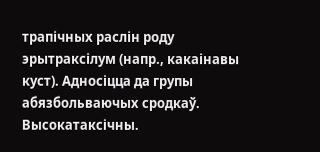трапічных раслін роду эрытраксілум (напр., какаінавы куст). Адносіцца да групы абязбольваючых сродкаў. Высокатаксічны.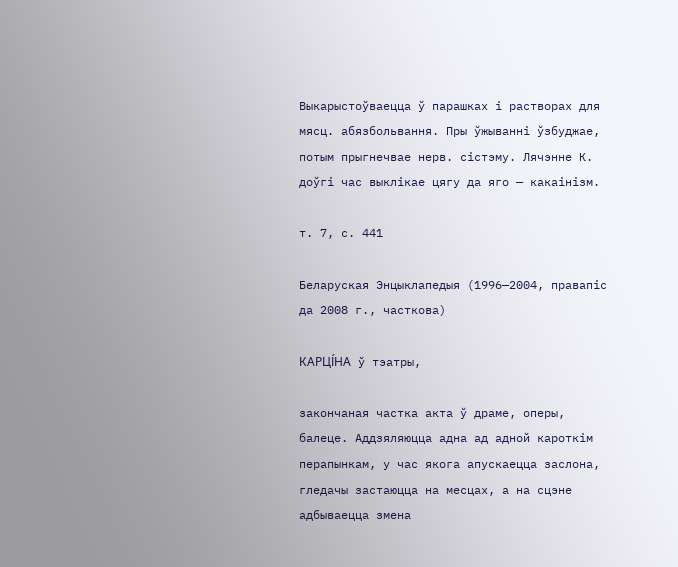Выкарыстоўваецца ў парашках і растворах для мясц. абязбольвання. Пры ўжыванні ўзбуджае, потым прыгнечвае нерв. сістэму. Лячэнне К. доўгі час выклікае цягу да яго — какаінізм.

т. 7, с. 441

Беларуская Энцыклапедыя (1996—2004, правапіс да 2008 г., часткова)

КАРЦІ́НА ў тэатры,

закончаная частка акта ў драме, оперы, балеце. Аддзяляюцца адна ад адной кароткім перапынкам, у час якога апускаецца заслона, гледачы застаюцца на месцах, а на сцэне адбываецца змена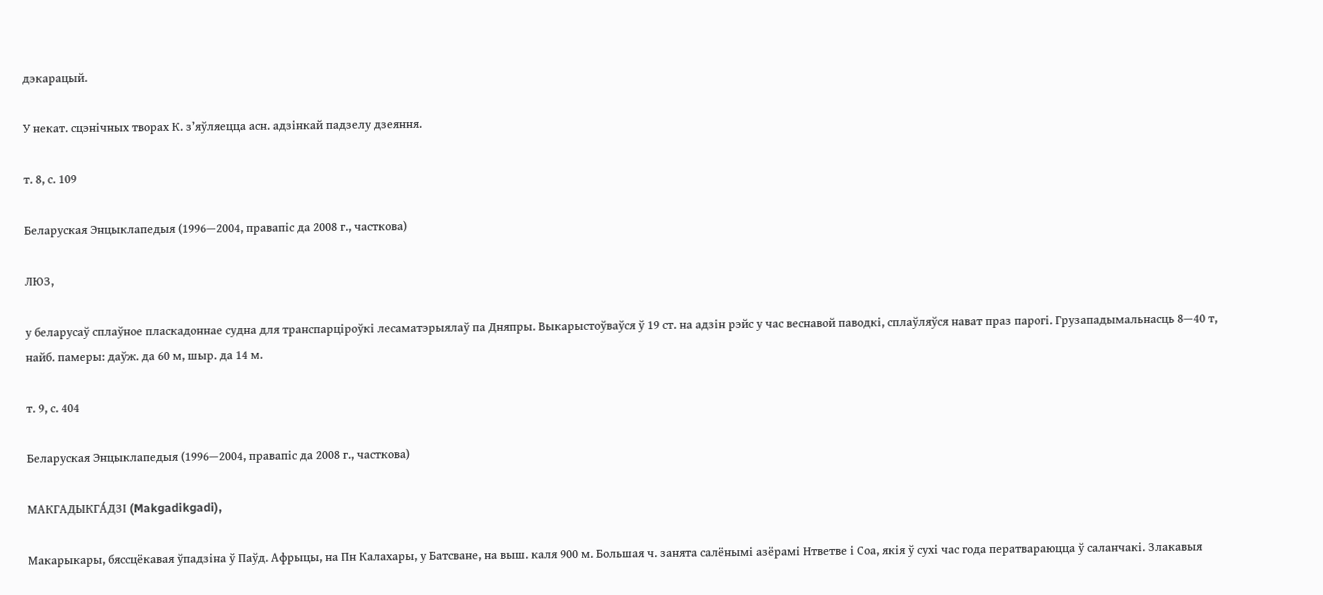дэкарацый.

У некат. сцэнічных творах К. з’яўляецца асн. адзінкай падзелу дзеяння.

т. 8, с. 109

Беларуская Энцыклапедыя (1996—2004, правапіс да 2008 г., часткова)

ЛЮЗ,

у беларусаў сплаўное пласкадоннае судна для транспарціроўкі лесаматэрыялаў па Дняпры. Выкарыстоўваўся ў 19 ст. на адзін рэйс у час веснавой паводкі, сплаўляўся нават праз парогі. Грузападымальнасць 8—40 т, найб. памеры: даўж. да 60 м, шыр. да 14 м.

т. 9, с. 404

Беларуская Энцыклапедыя (1996—2004, правапіс да 2008 г., часткова)

МАКГАДЫКГА́ДЗІ (Makgadikgadi),

Макарыкары, бяссцёкавая ўпадзіна ў Паўд. Афрыцы, на Пн Калахары, у Батсване, на выш. каля 900 м. Большая ч. занята салёнымі азёрамі Нтветве і Соа, якія ў сухі час года ператвараюцца ў саланчакі. Злакавыя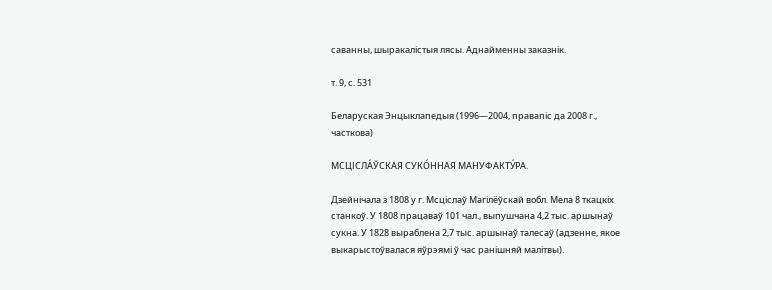саванны, шыракалістыя лясы. Аднайменны заказнік.

т. 9, с. 531

Беларуская Энцыклапедыя (1996—2004, правапіс да 2008 г., часткова)

МСЦІСЛА́ЎСКАЯ СУКО́ННАЯ МАНУФАКТУ́РА.

Дзейнічала з 1808 у г. Мсціслаў Магілёўскай вобл. Мела 8 ткацкіх станкоў. У 1808 працаваў 101 чал., выпушчана 4,2 тыс. аршынаў сукна. У 1828 выраблена 2,7 тыс. аршынаў талесаў (адзенне, якое выкарыстоўвалася яўрэямі ў час ранішняй малітвы).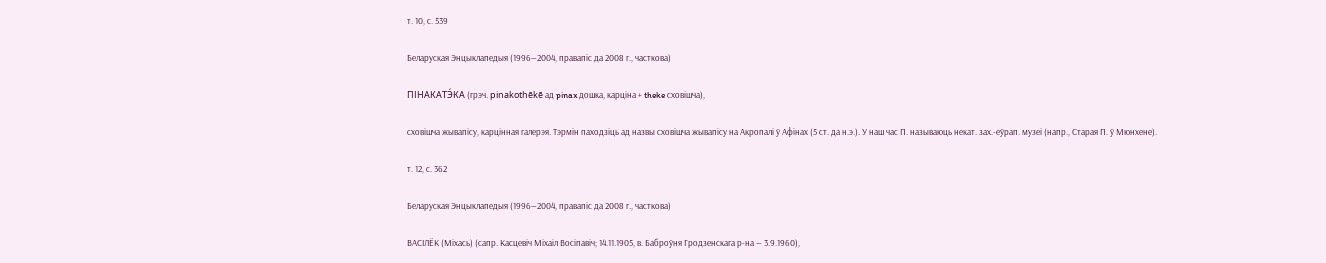т. 10, с. 539

Беларуская Энцыклапедыя (1996—2004, правапіс да 2008 г., часткова)

ПІНАКАТЭ́КА (грэч. pinakothēkē ад pinax дошка, карціна + theke сховішча),

сховішча жывапісу, карцінная галерэя. Тэрмін паходзіць ад назвы сховішча жывапісу на Акропалі ў Афінах (5 ст. да н.э.). У наш час П. называюць некат. зах.-еўрап. музеі (напр., Старая П. ў Мюнхене).

т. 12, с. 362

Беларуская Энцыклапедыя (1996—2004, правапіс да 2008 г., часткова)

ВАСІЛЁК (Міхась) (сапр. Касцевіч Міхаіл Восіпавіч; 14.11.1905, в. Баброўня Гродзенскага р-на — 3.9.1960),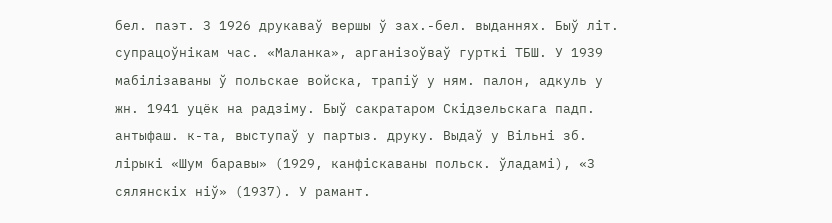бел. паэт. З 1926 друкаваў вершы ў зах.-бел. выданнях. Быў літ. супрацоўнікам час. «Маланка», арганізоўваў гурткі ТБШ. У 1939 мабілізаваны ў польскае войска, трапіў у ням. палон, адкуль у жн. 1941 уцёк на радзіму. Быў сакратаром Скідзельскага падп. антыфаш. к-та, выступаў у партыз. друку. Выдаў у Вільні зб. лірыкі «Шум баравы» (1929, канфіскаваны польск. ўладамі), «З сялянскіх ніў» (1937). У рамант.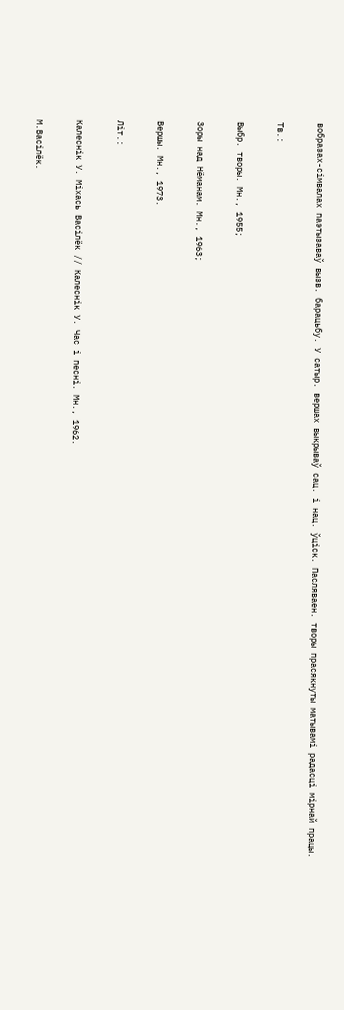вобразах-сімвалах паэтызаваў вызв. барацьбу. У сатыр. вершах выкрываў сац. і нац. ўціск. Пасляваен. творы прасякнуты матывамі радасці мірнай працы.

Тв.:

Выбр. творы. Мн., 1955;

Зоры над Нёманам. Мн., 1963;

Вершы. Мн., 1973.

Літ.:

Калеснік У. Міхась Васілёк // Калеснік У. Час і песні. Мн., 1962.

М.Васілёк.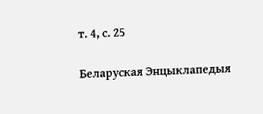т. 4, с. 25

Беларуская Энцыклапедыя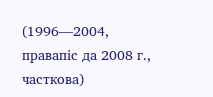(1996—2004, правапіс да 2008 г., часткова)